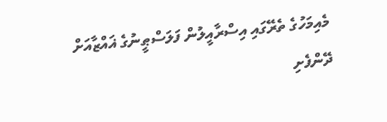މެއިމަހުގެ ތެރޭގައި އިސްރާއީލުން ފަލަސްޠީނުގެ ޣައްޒާއަށް ދޭންފެށި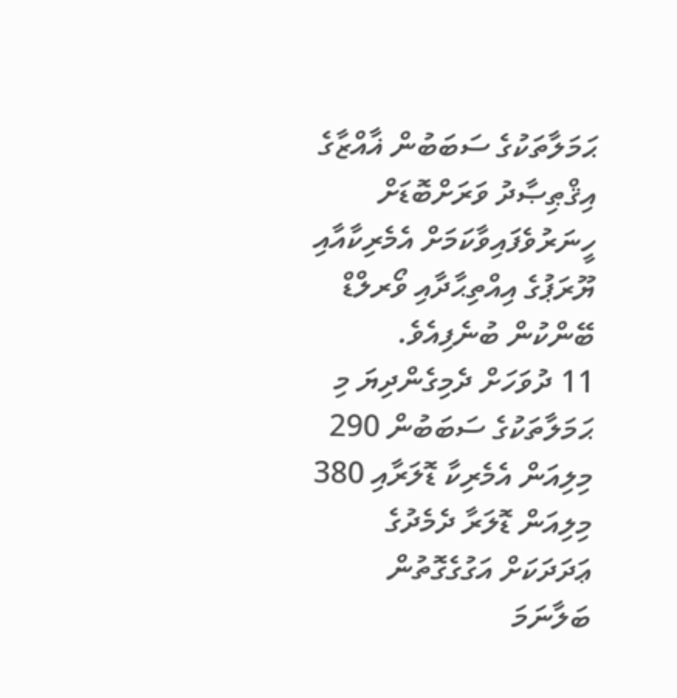ޙަމަލާތަކުގެ ސަބަބުން ޣާއްޒާގެ އިޤްޠިޞާދު ވަރަށްބޮޑަށް ހީނަރުވެފައިވާކަމަށް އެމެރިކާއާއި ޔޫރަޕުގެ އިއްތިޙާދާއި ވޯރލްޑް ބޭންކުން ބުނެފިއެވެ.
11 ދުވަހަށް ދެމިގެންދިޔަ މި ޙަމަލާތަކުގެ ސަބަބުން 290 މިލިއަން އެމެރިކާ ޑޮލަރާއި 380 މިލިއަން ޑޮލަރާ ދެމެދުގެ ޢަދަދަކަށް އަގުގެގޮތުން ބަލާނަމަ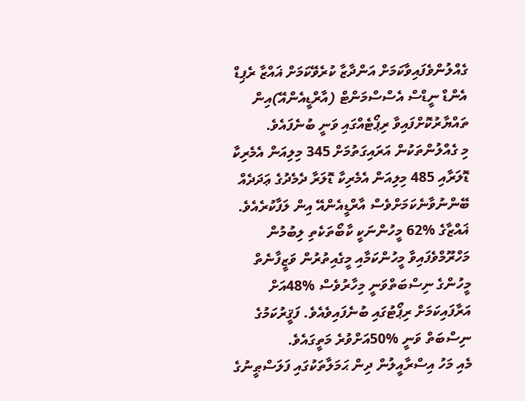ގެއްލުންވެފައިވާކަމަށް އަންދާޒާ ކުރެވޭކަމަށް ޣައްޒާ ރެޕިޑް އެންޑް ނީޑްސް އެސްސްމަންޓް (އާރްޑީއެންއޭ)އިން ތައްޔާރުކޮށްފައިވާ ރިޕޯޓެއްގައި ވަނީ ބުނެފައެވެ.
މި ގެއްލުންތަކުން އަރައިގަތުމަށް 345 މިލިއަން އެމެރިކާ ޑޮލަރާއި 485 މިލިއަން އެމެރިކާ ޑޮލަރާ ދެމެދުގެ ޢަދަދެއް ބޭންނުވާނެކަމަށްވެސް އާރްޑީއެންއޭ އިން ލަފާކުރެއެވެ.
ޣައްޒާގެ %62 މީހުންނަކީ ކާބޯތަކެތި ލިބުމުން މަހްރޫމްވެފައިވާ މީހުންކަމާއި މީގެއިތުރުން ވަޒީފާނެތް މީހުންގެ ނިސްބަތްވަނީ މިހާރުވެސް %48އަށް އަރާފައިކަމަށް ރިޕޯޓުގައި ބުނެފައިވެއެވެ. ފަޤީރުކަމުގެ ނިސްބަތް ވަނީ %50އަށްވުރެ މަތީގައެވެ.
މެއި މަހު އިސްރާއީލުން ދިން ޙަމަލާތަކުގައި ފަލަސްޠީނުގެ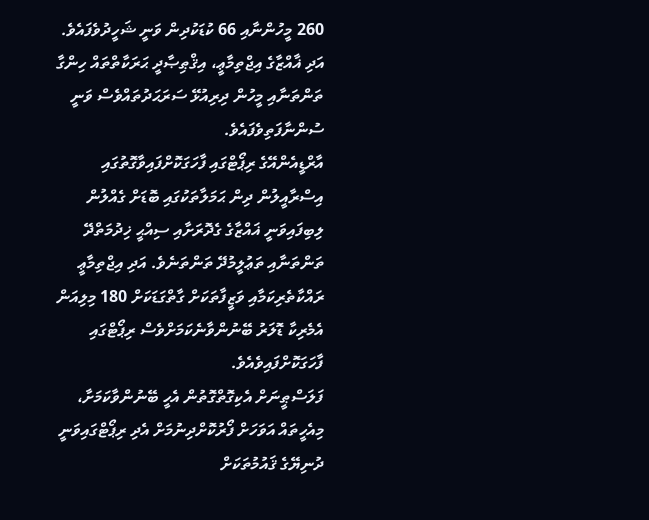260 މީހުންނާއި 66 ކުޑަކުދިން ވަނީ ޝަހީދުވެފައެވެ. އަދި ޣާއްޒާގެ އިޖްތިމާޢީ، އިޤްޠިޞާދީ ޙަރަކާތްތައް ހިންގާ ތަންތަނާއި މީހުން ދިރިއުޅޭ ސަރަޙަދުތައްވެސް ވަނީ ސުންނާފަތިވެފައެވެ.
އާރްޑީއެންއޭގެ ރިޕޯޓްގައި ފާހަގަކޮށްފައިވާގޮތުގައި އިސްރާއީލުން ދިން ޙަމަލާތަކުގައި ބޮޑަށް ގެއްލުން ލިބިފައިވަނީ ޣައްޒާގެ ގެދޮރަށާއި ސިއްޙީ ޚިދުމަތްދޭ ތަންތަނާއި ތަޢުލީމުދޭ ތަންތަނެވެ. އަދި އިޖްތިމާޢީ ރައްކާތެރިކަމާއި ވަޒީފާތަކަށް ގާތްގަޑަކަށް 180 މިލިއަން އެމެރިކާ ޑޮލަރު ބޭނުންވާނެކަމަށްވެސް ރިޕޯޓްގައި ފާހަގަކޮށްފައިވެއެވެ.
ފަލަސްޠީނަށް އެކިގޮތްގޮތުން އެހީ ބޭނުންވާކަމަށާ، މިއެހީތައް އަވަހަށް ފޯރުކޮށްދިނުމަށް އެދި ރިޕޯޓްގައިވަނީ ދުނިޔޭގެ ޤައުމުތަކަށް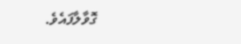ގޮވާލާފައެވެ.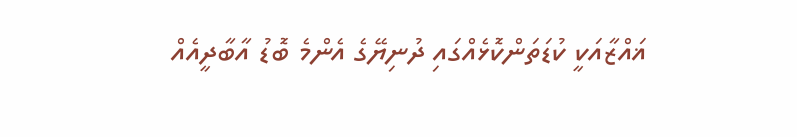ޣައްޒާއަކީ ކުޑަތަންކޮޅެއްގައި ދުނިޔޭގެ އެންމެ ބޮޑު އާބާދީއެއް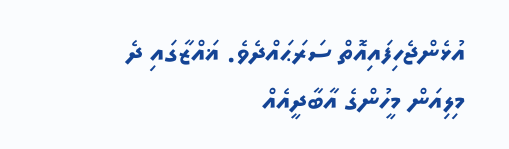އުޅެންޖެހިފައިއޮތް ސަރަޙައްދެވެ. ޣައްޒާގައި ދެ މިލިއަން މީހުންގެ އާބާދީއެއް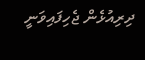ދިރިއުޅެން ޖެހިފައިވަނީ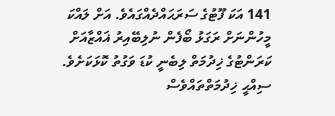141 އަކަ ފޫޓުގެ ސަރަޙައްދެއްގައެވެ. އަށް ލައްކަ މީހުންނަށް ރަގަޅު ބޯފެން ނުލިބޭއިރު ޣައްޒާއަށް ކަރަންޓުގެ ޚިދުމަތް ލިބެނީ ކުޑަ ވަގުތު ކޮޅަކަށެވެ. ސިއްޙީ ޚިދުމަތްތައްވެސް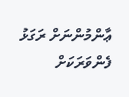ޢާންމުންނަށް ރަގަޅު ފެންވަރަކަށް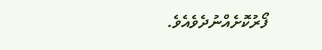ފޯރުކޮށެއްނުދެވެއެވެ.